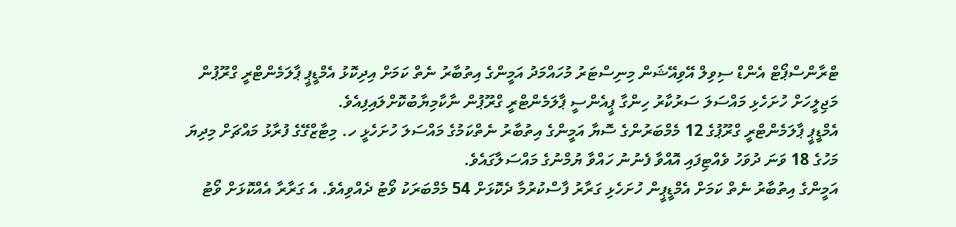ޓްރާންސްޕޯޓް އެންޑް ސިވިލް އޭވިއޭޝަން މިނިސްޓަރު މުހައްމަދު އަމީންގެ އިތުބާރު ނެތް ކަމަށް އިދިކޮޅު އެމްޑީޕީ ޕާލަމެންޓްރީ ގްރޫޕުން މަޖިލީހަށް ހުށަހެޅި މައްސަލަ ސަރުކާރު ހިންގާ ޕީއެންސީ ޕާލަމެންޓްރީ ގްރޫޕުން ނާކާމިޔާބުކޮށްލައިފިއެވެ.
އެމްޑީޕީ ޕާލަމެންޓްރީ ގްރޫޕުގެ 12 މެމްބަރުންގެ ސޮޔާ އަމީންގެ އިތުބާރު ނެތްކަމުގެ މައްސަލަ ހުށަހެޅީ ހ. މިޓާޒްގޭގެ ފުރާޅު މައްޗަށް މިދިޔަ މަހުގެ 18 ވަނަ ދުވަހު ވެއްޓިފައި އޮއްވާ ފެނުނު ހައްވާ ޔުމްނުގެ މައްސަލާގައެވެ.
އަމީންގެ އިތުބާރު ނެތް ކަމަށް އެމްޑީޕީން ހުށަހެޅި ގަރާރު ފާސްކުރުމާ ދެކޮޅަށް 54 މެމްބަރަކު ވޯޓު ދެއްވިއެވެ. އެ ގަރާރާ އެއްކޮޅަށް ވޯޓު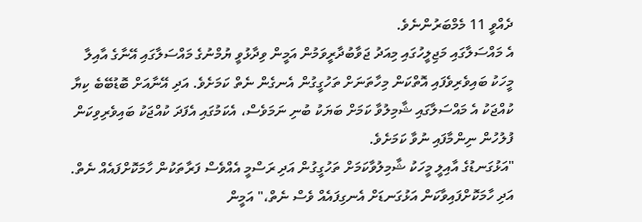ދެއްވީ 11 މެމްބަރުންނެވެ.
އެ މައްސަލާގައި މަޖިލީހުގައި މިއަދު ޖަވާބުދާރީވަމުން އަމީން ވިދާޅުވީ ޔުމްނުގެ މައްސަލާގައި އޭނާގެ އާއިލާ މީހަކު ބައިވެރިވެފައި އޮތްކަން މިހާތަނަށް ތަހުގީގުން އެނގެން ނެތް ކަމަށެވެ. އަދި އޭނާއަށް ބޮޑުބޭބެ ކިޔާ ކުއްޖަކު އެ މައްސަލާގައި ޝާމިލުވާ ކަމަށް ބަޔަކު ބުނި ނަމަވެސް، އެކަމުގައި އެފަދަ ކުއްޖަކު ބައިވެރިވިކަން ފުލުހުން ނިންމާފައި ނުވާ ކަމަށެވެ.
"އަޅުގަނޑުގެ އާއިލީ މީހަކު ޝާމިލުވާކަމަށް ތަހުގީގުން އަދި ރަސްމީ އެއްވެސް ފަރާތަކުން ހާމަކޮށްފައެއް ނެތް. އަދި ހާމަކޮށްފައިވާކަން އަޅުގަނޑަށް އެނގިފައެއް ވެސް ނެތް،" އަމީން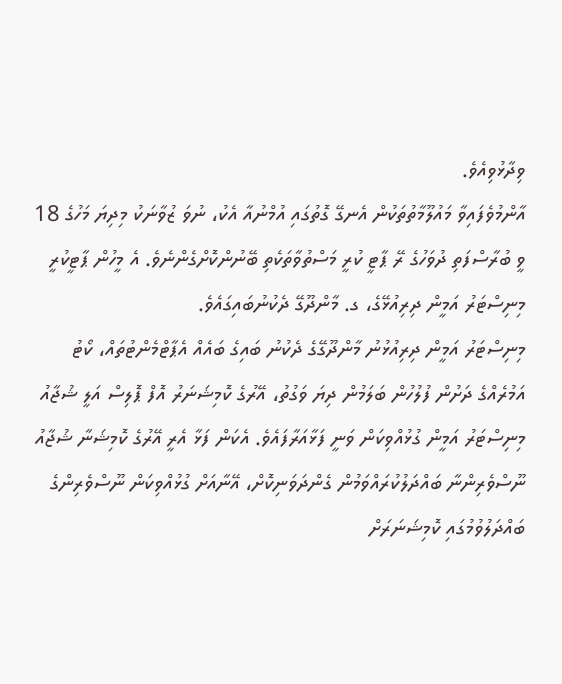ވިދާޅުވިއެވެ.
އާންމުވެފައިވާ މައުލޫމާތުތަކުން އެނގޭ ގޮތުގައި އުމްނުއާ އެކު، ނުވަ ޒުވާނަކު މިދިޔަ މަހުގެ 18 ވީ ބުރާސްފަތި ދުވަހުގެ ރޭ ޕާޓީ ކުރީ މަސްތުވާތަކެތި ބޭނުންކޮށްގެންނެވެ. އެ މީހުން ޕާޓީކުރީ މިނިސްޓަރު އަމީން ދިރިއުޅޭގެ، ގ. މާންދޫގޭ ދެކުނުބައިގައެވެ.
މިނިސްޓަރު އަމީން ދިރިއުޅުނު މާންދޫގޭގެ ދެކުނު ބައިގެ ބައެއް އެޕާޓްމެންޓުތައް، ކޯޓު އަމުރެއްގެ ދަށުން ފުލުހުން ބަލަމުން ދިޔަ ވަގުތު، އޭރުގެ ކޮމިޝަނަރު އޮފް ޕޮލިސް އަލީ ޝުޖާއު މިނިސްޓަރު އަމީން ގުޅުއްވިކަން ވަނީ ފަޅާއަރާފައެވެ. އެކަން ފަޅާ އެރީ އޭރުގެ ކޮމިޝަނާ ޝުޖާއު ނޫސްވެރިންނާ ބައްދަލުކުރައްވަމުން ގެންދަވަނިކޮށް، އޭނާއަށް ގުޅުއްވިކަން ނޫސްވެރިންގެ ބައްދަލުވުމުގައި ކޮމިޝަނަރަށް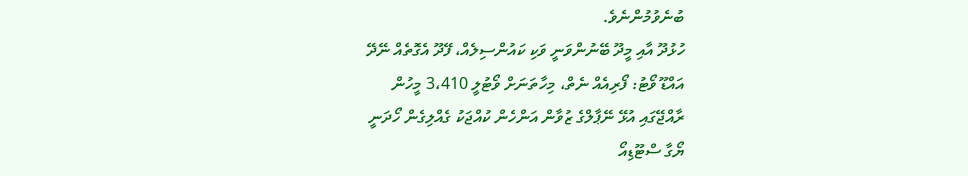ބުނެވުމުންނެވެ.
ހުޅުދޫ އާއި މީދޫ ބޭނުންވަނީ ވަކި ކައުންސިލެއް، ފޭދޫ އެގޮތެއް ނޭދޭ
އައްޑޫ ވޯޓު: ފޯރިއެއް ނެތް، މިހާތަނަށް ވޯޓުލީ 3،410 މީހުން
ރާއްޖޭގައި އުޅޭ ނޭޕާލްގެ ޒުވާން އަންހެން ކުއްޖަކު ގެއްލިގެން ހޯދަނީ
ޔޯގާ ސްޓޫޑިއޯ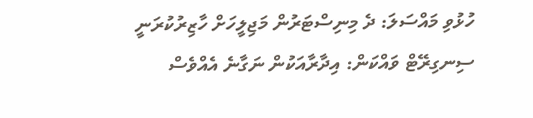ހުޅުވި މައްސަލަ: ދެ މިނިސްޓަރުން މަޖިލީހަށް ހާޒިރުކުރަނީ
ސިނގިރޭޓް ވައްކަން: އިދާރާއަކުން ނަގާނެ އެއްވެސް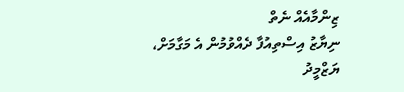ޒިންމާއެއް ނެތް
ނިޔާޒު އިސްތިއުފާ ދެއްވުމުން އެ މަގާމަށް، ޔަޒްމީދު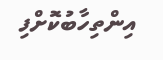އިންތިހާބުކޮށްފި